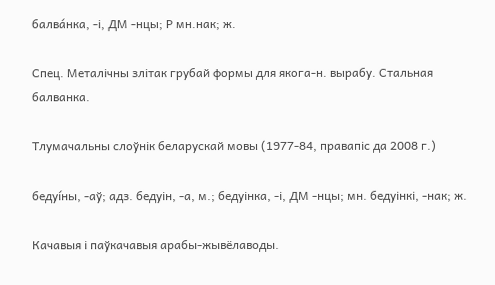балва́нка, ‑і, ДМ ‑нцы; Р мн.нак; ж.

Спец. Металічны злітак грубай формы для якога‑н. вырабу. Стальная балванка.

Тлумачальны слоўнік беларускай мовы (1977-84, правапіс да 2008 г.)

бедуі́ны, ‑аў; адз. бедуін, ‑а, м.; бедуінка, ‑і, ДМ ‑нцы; мн. бедуінкі, ‑нак; ж.

Качавыя і паўкачавыя арабы-жывёлаводы.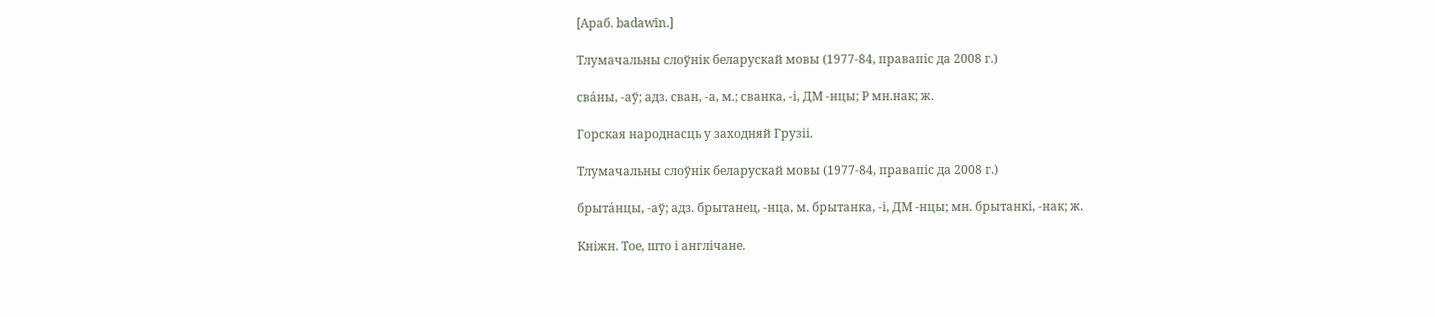[Араб. badawīn.]

Тлумачальны слоўнік беларускай мовы (1977-84, правапіс да 2008 г.)

сва́ны, ‑аў; адз. сван, ‑а, м.; сванка, ‑і, ДМ ‑нцы; Р мн.нак; ж.

Горская народнасць у заходняй Грузіі.

Тлумачальны слоўнік беларускай мовы (1977-84, правапіс да 2008 г.)

брыта́нцы, ‑аў; адз. брытанец, ‑нца, м. брытанка, ‑і, ДМ ‑нцы; мн. брытанкі, ‑нак; ж.

Кніжн. Тое, што і англічане.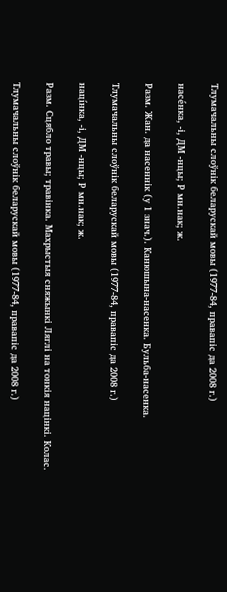Тлумачальны слоўнік беларускай мовы (1977-84, правапіс да 2008 г.)

насе́нка, ‑і, ДМ ‑нцы; Р мн.нак; ж.

Разм. Жан. да насеннік (у 1 знач.). Канюшына-насенка. Бульба-насенка.

Тлумачальны слоўнік беларускай мовы (1977-84, правапіс да 2008 г.)

наці́нка, ‑і, ДМ ‑нцы; Р мн.нак; ж.

Разм. Сцябло травы; травінка. Махрыстыя сняжынкі Ляглі на тонкія націнкі. Колас.

Тлумачальны слоўнік беларускай мовы (1977-84, правапіс да 2008 г.)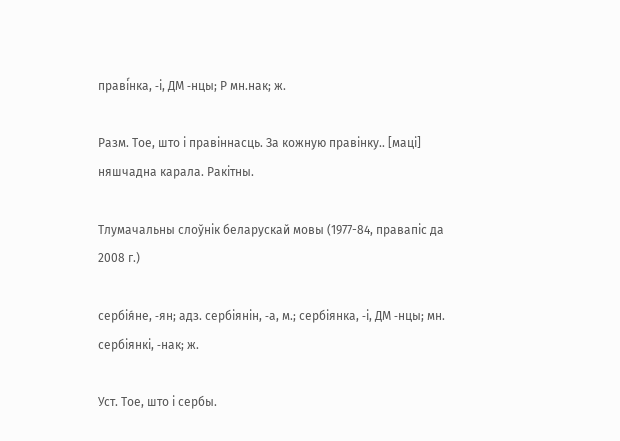праві́нка, ‑і, ДМ ‑нцы; Р мн.нак; ж.

Разм. Тое, што і правіннасць. За кожную правінку.. [маці] няшчадна карала. Ракітны.

Тлумачальны слоўнік беларускай мовы (1977-84, правапіс да 2008 г.)

сербія́не, ‑ян; адз. сербіянін, ‑а, м.; сербіянка, ‑і, ДМ ‑нцы; мн. сербіянкі, ‑нак; ж.

Уст. Тое, што і сербы.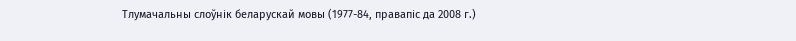Тлумачальны слоўнік беларускай мовы (1977-84, правапіс да 2008 г.)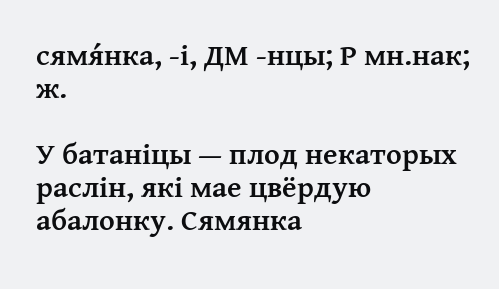сямя́нка, ‑і, ДМ ‑нцы; Р мн.нак; ж.

У батаніцы — плод некаторых раслін, які мае цвёрдую абалонку. Сямянка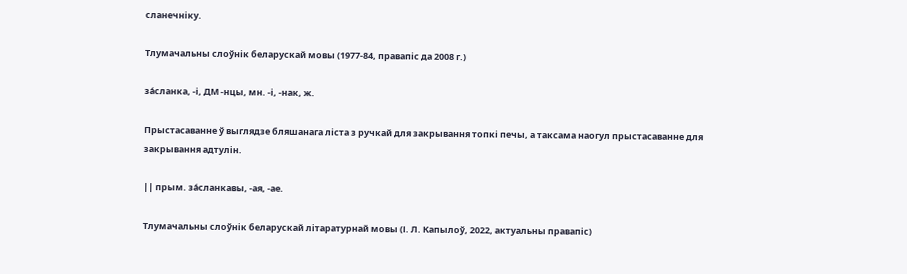сланечніку.

Тлумачальны слоўнік беларускай мовы (1977-84, правапіс да 2008 г.)

за́сланка, -і, ДМ -нцы, мн. -і, -нак, ж.

Прыстасаванне ў выглядзе бляшанага ліста з ручкай для закрывання топкі печы, а таксама наогул прыстасаванне для закрывання адтулін.

|| прым. за́сланкавы, -ая, -ае.

Тлумачальны слоўнік беларускай літаратурнай мовы (І. Л. Капылоў, 2022, актуальны правапіс)